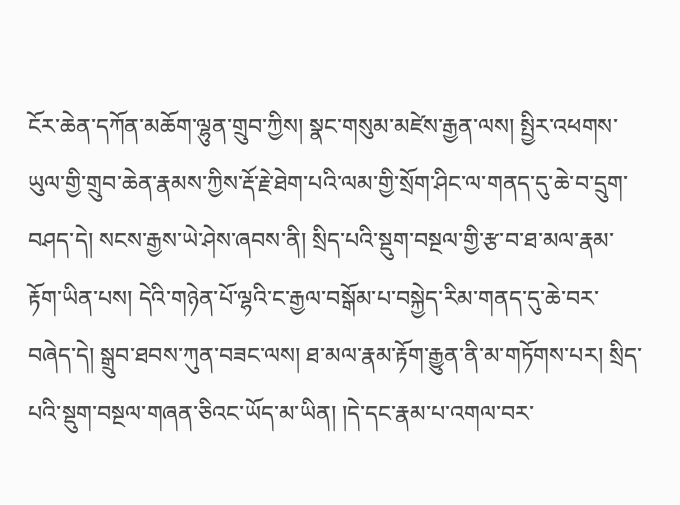ངོར་ཆེན་དཀོན་མཆོག་ལྷུན་གྲུབ་ཀྱིས། སྣང་གསུམ་མཛེས་རྒྱན་ལས། སྤྱིར་འཕགས་ཡུལ་གྱི་གྲུབ་ཆེན་རྣམས་ཀྱིས་རྡོ་རྗེ་ཐེག་པའི་ལམ་གྱི་སྲོག་ཤིང་ལ་གནད་དུ་ཆེ་བ་དྲུག་བཤད་དེ། སངས་རྒྱས་ཡེ་ཤེས་ཞབས་ནི། སྲིད་པའི་སྡུག་བསྔལ་གྱི་རྩ་བ་ཐ་མལ་རྣམ་རྟོག་ཡིན་པས། དེའི་གཉེན་པོ་ལྷའི་ང་རྒྱལ་བསྒོམ་པ་བསྐྱེད་རིམ་གནད་དུ་ཆེ་བར་བཞེད་དེ། སྒྲུབ་ཐབས་ཀུན་བཟང་ལས། ཐ་མལ་རྣམ་རྟོག་རྒྱུན་ནི་མ་གཏོགས་པར། སྲིད་པའི་སྡུག་བསྔལ་གཞན་ཅིའང་ཡོད་མ་ཡིན། །དེ་དང་རྣམ་པ་འགལ་བར་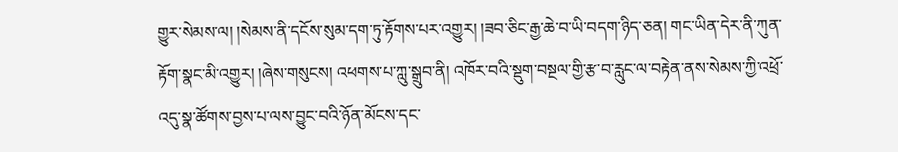གྱུར་སེམས་ལ། །སེམས་ནི་དངོས་སུམ་དག་ཏུ་རྟོགས་པར་འགྱུར། །ཟབ་ཅིང་རྒྱ་ཆེ་བ་ཡི་བདག་ཉིད་ཅན། གང་ཡིན་དེར་ནི་ཀུན་རྟོག་སྣང་མི་འགྱུར། །ཞེས་གསུངས། འཕགས་པ་ཀླུ་སྒྲུབ་ནི། འཁོར་བའི་སྡུག་བསྔལ་གྱི་རྩ་བ་རླུང་ལ་བརྟེན་ནས་སེམས་ཀྱི་འཕྲོ་འདུ་སྣ་ཚོགས་བྱས་པ་ལས་བྱུང་བའི་ཉོན་མོངས་དང་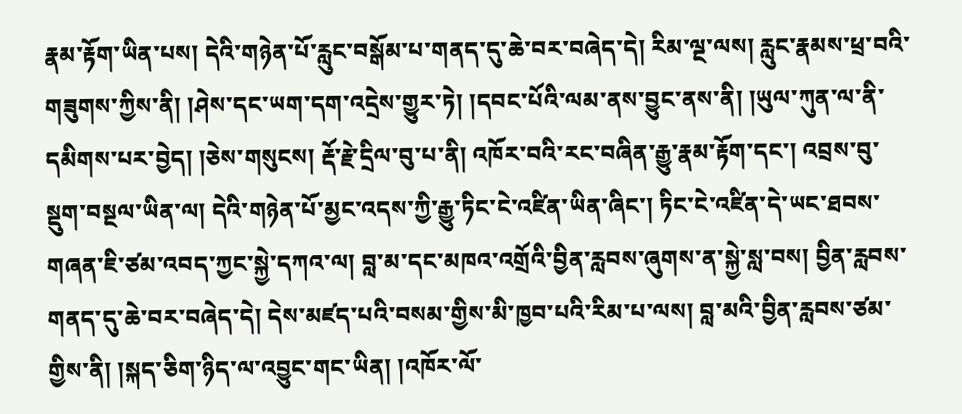རྣམ་རྟོག་ཡིན་པས། དེའི་གཉེན་པོ་རླུང་བསྒོམ་པ་གནད་དུ་ཆེ་བར་བཞེད་དེ། རིམ་ལྔ་ལས། རླུང་རྣམས་ཕྲ་བའི་གཟུགས་ཀྱིས་ནི། །ཤེས་དང་ཡག་དག་འདྲེས་གྱུར་ཏེ། །དབང་པོའི་ལམ་ནས་བྱུང་ནས་ནི། །ཡུལ་ཀུན་ལ་ནི་དམིགས་པར་བྱེད། །ཅེས་གསུངས། རྡོ་རྗེ་དྲིལ་བུ་པ་ནི། འཁོར་བའི་རང་བཞིན་རྒྱུ་རྣམ་རྟོག་དང་། འབྲས་བུ་སྡུག་བསྔལ་ཡིན་ལ། དེའི་གཉེན་པོ་མྱང་འདས་ཀྱི་རྒྱུ་ཏིང་ངེ་འཛིན་ཡིན་ཞིང་། ཏིང་ངེ་འཛིན་དེ་ཡང་ཐབས་གཞན་ཇི་ཙམ་འབད་ཀྱང་སྐྱེ་དཀའ་ལ། བླ་མ་དང་མཁའ་འགྲོའི་བྱིན་རླབས་ཞུགས་ན་སྐྱེ་སླ་བས། བྱིན་རླབས་གནད་དུ་ཆེ་བར་བཞེད་དེ། དེས་མཛད་པའི་བསམ་གྱིས་མི་ཁྱབ་པའི་རིམ་པ་ལས། བླ་མའི་བྱིན་རླབས་ཙམ་གྱིས་ནི། །སྐད་ཅིག་ཉིད་ལ་འབྱུང་གང་ཡིན། །འཁོར་ལོ་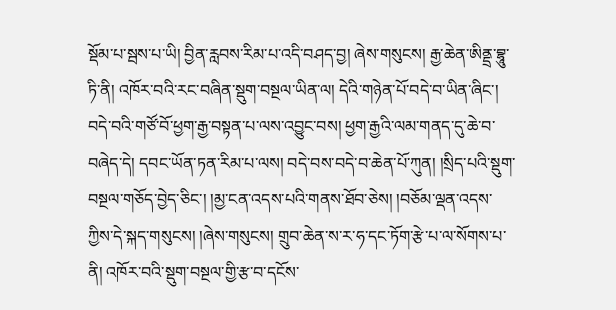སྡོམ་པ་སྦས་པ་ཡི། བྱིན་རླབས་རིམ་པ་འདི་བཤད་བྱ། ཞེས་གསུངས། རྒྱ་ཆེན་ཨིནྡྲ་བྷཱུ་ཏི་ནི། འཁོར་བའི་རང་བཞིན་སྡུག་བསྔལ་ཡིན་ལ། དེའི་གཉེན་པོ་བདེ་བ་ཡིན་ཞིང་། བདེ་བའི་གཙོ་བོ་ཕྱག་རྒྱ་བསྟན་པ་ལས་འབྱུང་བས། ཕྱག་རྒྱའི་ལམ་གནད་དུ་ཆེ་བ་བཞེད་དེ། དབང་ཡོན་ཏན་རིམ་པ་ལས། བདེ་བས་བདེ་བ་ཆེན་པོ་ཀུན། །སྲིད་པའི་སྡུག་བསྔལ་གཅོད་བྱེད་ཅིང་། །མྱ་ངན་འདས་པའི་གནས་ཐོབ་ཅེས། །བཅོམ་ལྡན་འདས་ཀྱིས་དེ་སྐད་གསུངས། །ཞེས་གསུངས། གྲུབ་ཆེན་ས་ར་ཧ་དང་ཏོག་རྩེ་པ་ལ་སོགས་པ་ནི། འཁོར་བའི་སྡུག་བསྔལ་གྱི་རྩ་བ་དངོས་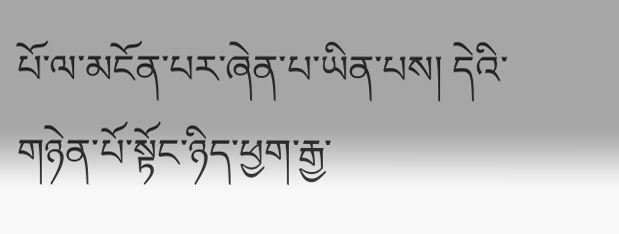པོ་ལ་མངོན་པར་ཞེན་པ་ཡིན་པས། དེའི་གཉེན་པོ་སྟོང་ཉིད་ཕྱག་རྒྱ་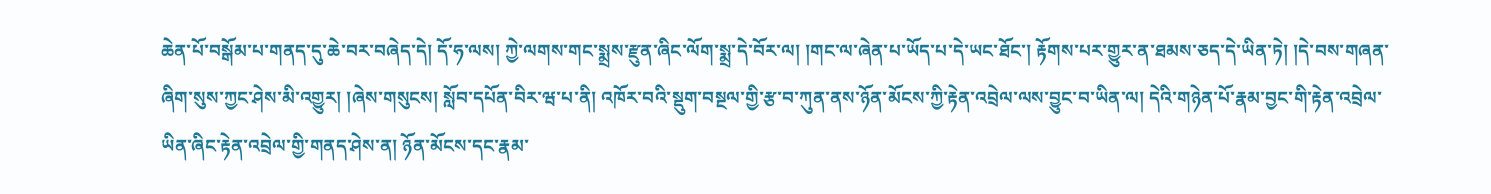ཆེན་པོ་བསྒོམ་པ་གནད་དུ་ཆེ་བར་བཞེད་དེ། དོ་ཧ་ལས། ཀྱེ་ལགས་གང་སྨྲས་རྫུན་ཞིང་ལོག་སྨྲ་དེ་བོར་ལ། །གང་ལ་ཞེན་པ་ཡོད་པ་དེ་ཡང་ཐོང་། རྟོགས་པར་གྱུར་ན་ཐམས་ཅད་དེ་ཡིན་ཏེ། །དེ་བས་གཞན་ཞིག་སུས་ཀྱང་ཤེས་མི་འགྱུར། །ཞེས་གསུངས། སློབ་དཔོན་བིར་ཝ་པ་ནི། འཁོར་བའི་སྡུག་བསྔལ་གྱི་རྩ་བ་ཀུན་ནས་ཉོན་མོངས་ཀྱི་རྟེན་འབྲེལ་ལས་བྱུང་བ་ཡིན་ལ། དེའི་གཉེན་པོ་རྣམ་བྱང་གི་རྟེན་འབྲེལ་ཡིན་ཞིང་རྟེན་འབྲེལ་གྱི་གནད་ཤེས་ན། ཉོན་མོངས་དང་རྣམ་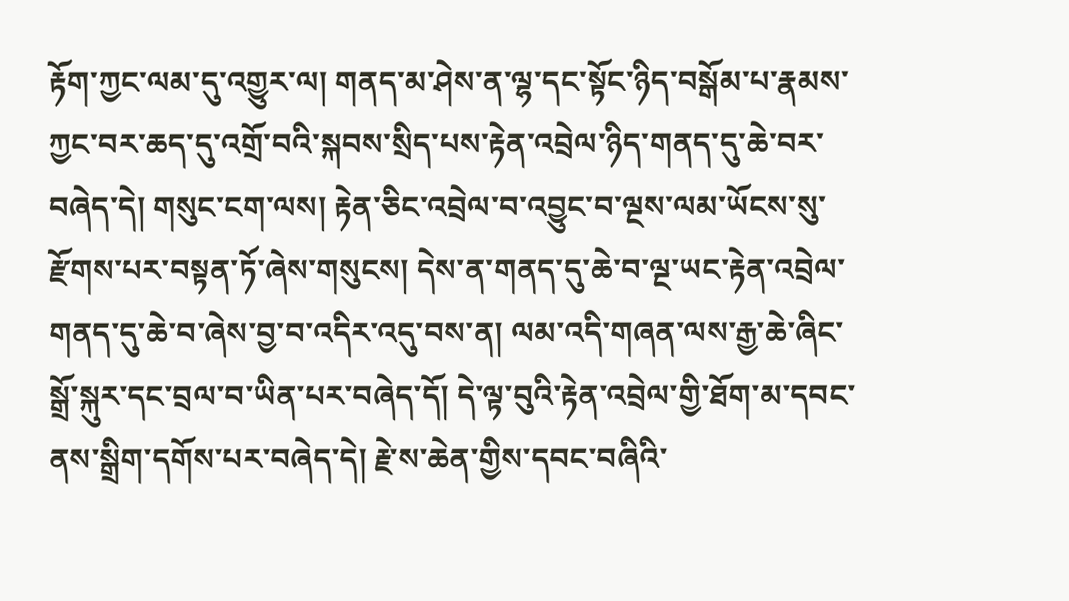རྟོག་ཀྱང་ལམ་དུ་འགྱུར་ལ། གནད་མ་ཤེས་ན་ལྷ་དང་སྟོང་ཉིད་བསྒོམ་པ་རྣམས་ཀྱང་བར་ཆད་དུ་འགྲོ་བའི་སྐབས་སྲིད་པས་རྟེན་འབྲེལ་ཉིད་གནད་དུ་ཆེ་བར་བཞེད་དེ། གསུང་ངག་ལས། རྟེན་ཅིང་འབྲེལ་བ་འབྱུང་བ་ལྔས་ལམ་ཡོངས་སུ་རྫོགས་པར་བསྟན་ཏོ་ཞེས་གསུངས། དེས་ན་གནད་དུ་ཆེ་བ་ལྔ་ཡང་རྟེན་འབྲེལ་གནད་དུ་ཆེ་བ་ཞེས་བྱ་བ་འདིར་འདུ་བས་ན། ལམ་འདི་གཞན་ལས་རྒྱ་ཆེ་ཞིང་སྒྲོ་སྐུར་དང་བྲལ་བ་ཡིན་པར་བཞེད་དོ། དེ་ལྟ་བུའི་རྟེན་འབྲེལ་གྱི་ཐོག་མ་དབང་ནས་སྒྲིག་དགོས་པར་བཞེད་དེ། རྗེ་ས་ཆེན་གྱིས་དབང་བཞིའི་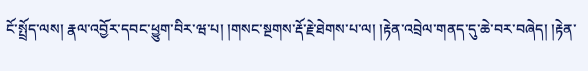ངོ་སྤྲོད་ལས། རྣལ་འབྱོར་དབང་ཕྱུག་བིར་ཝ་པ། །གསང་སྔགས་རྡོ་རྗེ་ཐེགས་པ་ལ། །རྟེན་འབྲེལ་གནད་དུ་ཆེ་བར་བཞེད། །རྟེན་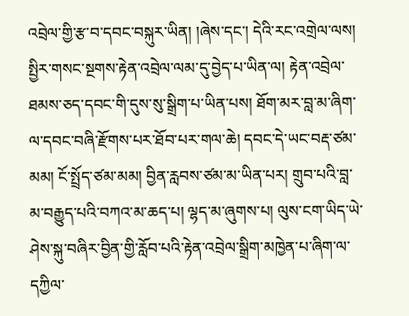འབྲེལ་གྱི་རྩ་བ་དབང་བསྐུར་ཡིན། །ཞེས་དང་། དེའི་རང་འགྲེལ་ལས། སྤྱིར་གསང་སྔགས་རྟེན་འབྲེལ་ལམ་དུ་བྱེད་པ་ཡིན་ལ། རྟེན་འབྲེལ་ཐམས་ཅད་དབང་གི་དུས་སུ་སྒྲིག་པ་ཡིན་པས། ཐོག་མར་བླ་མ་ཞིག་ལ་དབང་བཞི་རྫོགས་པར་ཐོབ་པར་གལ་ཆེ། དབང་དེ་ཡང་བརྡ་ཙམ་མམ། ངོ་སྤྲོད་ཙམ་མམ། བྱིན་རླབས་ཙམ་མ་ཡིན་པར། གྲུབ་པའི་བླ་མ་བརྒྱུད་པའི་བཀའ་མ་ཆད་པ། ལྷད་མ་ཞུགས་པ། ལུས་ངག་ཡིད་ཡེ་ཤེས་སྐུ་བཞིར་བྱིན་གྱི་རློབ་པའི་རྟེན་འབྲེལ་སྒྲིག་མཁྱེན་པ་ཞིག་ལ་དཀྱིལ་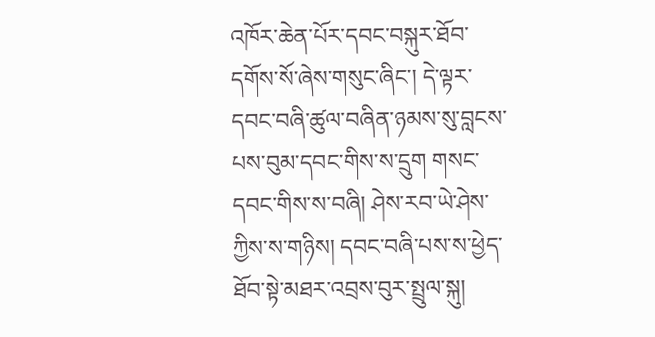འཁོར་ཆེན་པོར་དབང་བསྐུར་ཐོབ་དགོས་སོ་ཞེས་གསུང་ཞིང་། དེ་ལྟར་དབང་བཞི་ཚུལ་བཞིན་ཉམས་སུ་བླངས་པས་བུམ་དབང་གིས་ས་དྲུག གསང་དབང་གིས་ས་བཞི། ཤེས་རབ་ཡེ་ཤེས་ཀྱིས་ས་གཉིས། དབང་བཞི་པས་ས་ཕྱེད་ཐོབ་སྟེ་མཐར་འབྲས་བུར་སྤྲུལ་སྐུ།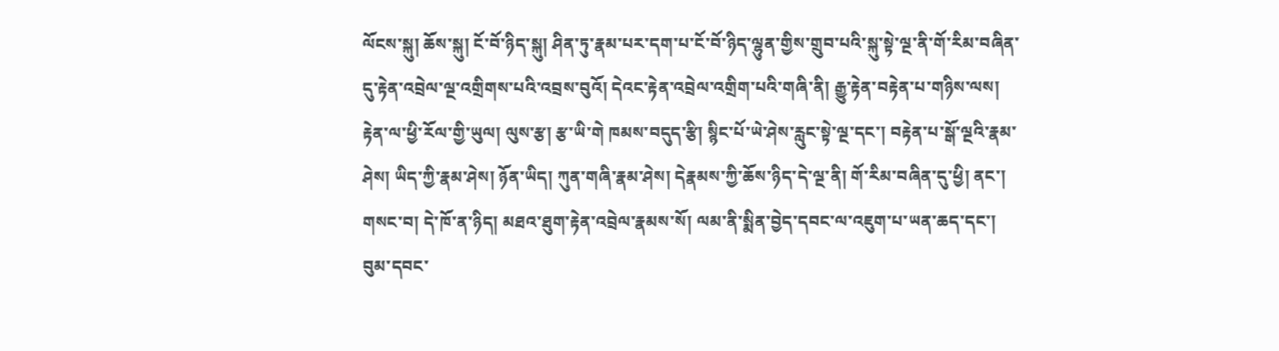ལོངས་སྐུ། ཆོས་སྐུ། ངོ་བོ་ཉིད་སྐུ། ཤིན་ཏུ་རྣམ་པར་དག་པ་ངོ་བོ་ཉིད་ལྷུན་གྱིས་གྲུབ་པའི་སྐུ་སྟེ་ལྔ་ནི་གོ་རིམ་བཞིན་དུ་རྟེན་འབྲེལ་ལྔ་འགྲིགས་པའི་འབྲས་བུའོ། དེའང་རྟེན་འབྲེལ་འགྲིག་པའི་གཞི་ནི། རྒྱུ་རྟེན་བརྟེན་པ་གཉིས་ལས། རྟེན་ལ་ཕྱི་རོལ་གྱི་ཡུལ། ལུས་རྩ། རྩ་ཡི་གེ ཁམས་བདུད་རྩི། སྙིང་པོ་ཡེ་ཤེས་རླུང་སྟེ་ལྔ་དང་། བརྟེན་པ་སྒོ་ལྔའི་རྣམ་ཤེས། ཡིད་ཀྱི་རྣམ་ཤེས། ཉོན་ཡིད། ཀུན་གཞི་རྣམ་ཤེས། དེརྣམས་ཀྱི་ཆོས་ཉིད་དེ་ལྔ་ནི། གོ་རིམ་བཞིན་དུ་ཕྱི། ནང་། གསང་བ། དེ་ཁོ་ན་ཉིད། མཐའ་ཐུག་རྟེན་འབྲེལ་རྣམས་སོ། ལམ་ནི་སྨིན་བྱེད་དབང་ལ་འཇུག་པ་ཡན་ཆད་དང་། བུམ་དབང་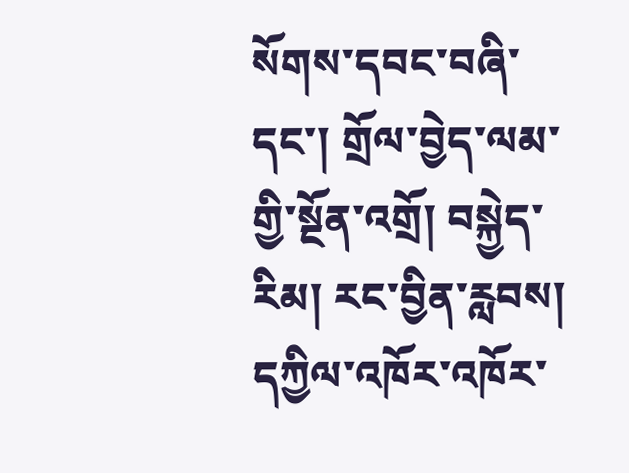སོགས་དབང་བཞི་དང་། གྲོལ་བྱེད་ལམ་གྱི་སྔོན་འགྲོ། བསྐྱེད་རིམ། རང་བྱིན་རླབས། དཀྱིལ་འཁོར་འཁོར་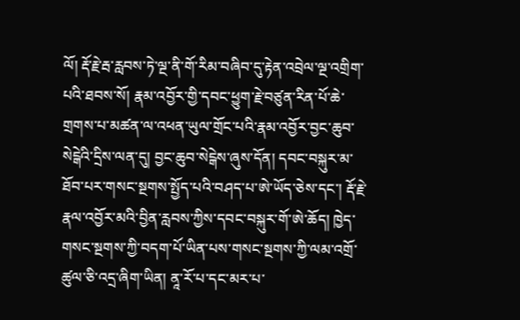ལོ། རྡོ་རྗེ་རྦ་རླབས་ཏེ་ལྔ་ནི་གོ་རིམ་བཞིབ་དུ་རྟེན་འབྲེལ་ལྔ་འགྲིག་པའི་ཐབས་སོ། རྣམ་འབྱོར་གྱི་དབང་ཕྱུག་རྗེ་བཙུན་རིན་པོ་ཆེ་གྲགས་པ་མཚན་ལ་འཕན་ཡུལ་གྲོང་པའི་རྣམ་འབྱོར་བྱང་ཆུབ་སེངྒེའི་དྲིས་ལན་དུ། བྱང་ཆུབ་སེངྒེས་ཞུས་དོན། དབང་བསྐུར་མ་ཐོབ་པར་གསང་སྔགས་སྤྱོད་པའི་བཤད་པ་ཨེ་ཡོད་ཅེས་དང་། རྡོ་རྗེ་རྣལ་འབྱོར་མའི་བྱིན་རླབས་ཀྱིས་དབང་བསྐུར་གོ་ཨེ་ཆོད། ཁྱེད་གསང་སྔགས་ཀྱི་བདག་པོ་ཡིན་པས་གསང་སྔགས་ཀྱི་ལམ་འགྲོ་ཚུལ་ཅི་འདྲ་ཞིག་ཡིན། ནཱ་རོ་པ་དང་མར་པ་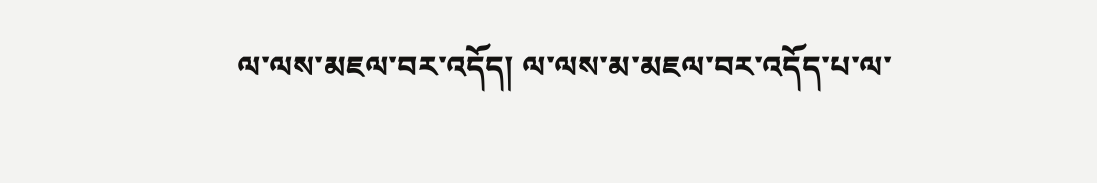ལ་ལས་མཇལ་བར་འདོད། ལ་ལས་མ་མཇལ་བར་འདོད་པ་ལ་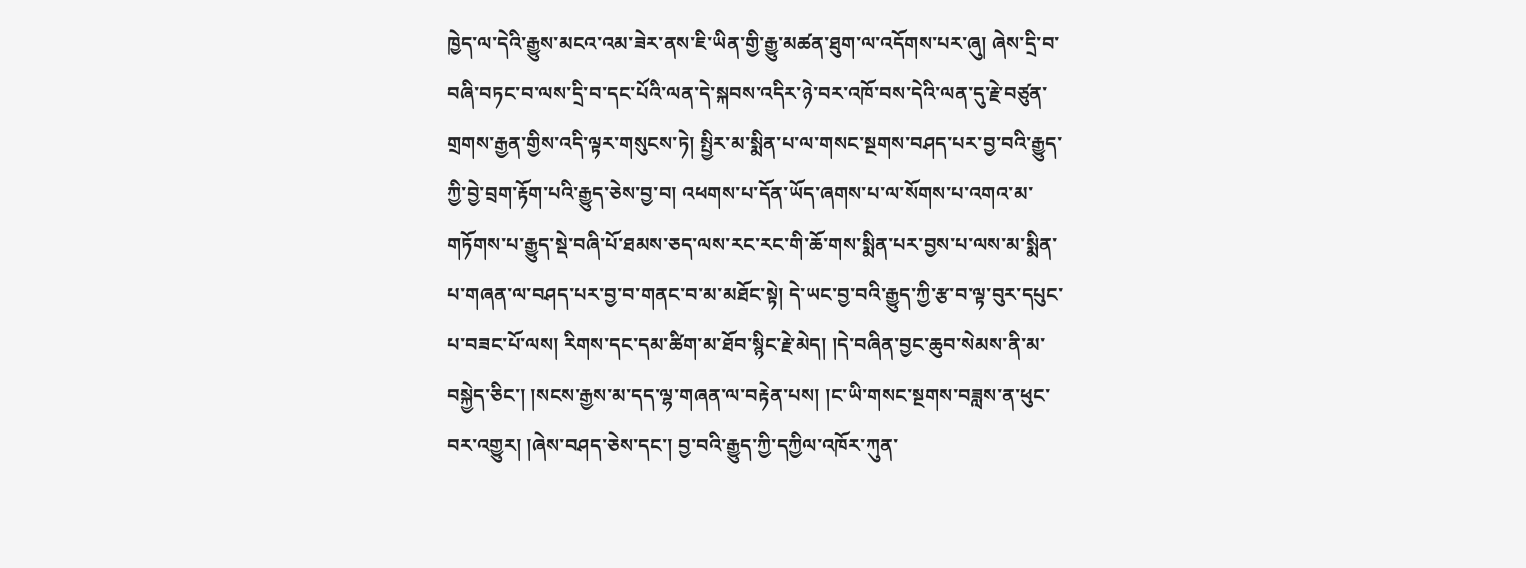ཁྱེད་ལ་དེའི་རྒྱུས་མངའ་འམ་ཟེར་ནས་ཇི་ཡིན་གྱི་རྒྱུ་མཚན་ཐུག་ལ་འདོགས་པར་ཞུ། ཞེས་དྲི་བ་བཞི་བཏང་བ་ལས་དྲི་བ་དང་པོའི་ལན་དེ་སྐབས་འདིར་ཉེ་བར་འཁོ་བས་དེའི་ལན་དུ་རྗེ་བཙུན་གྲགས་རྒྱན་གྱིས་འདི་ལྟར་གསུངས་ཏེ། སྤྱིར་མ་སྨིན་པ་ལ་གསང་སྔགས་བཤད་པར་བྱ་བའི་རྒྱུད་ཀྱི་བྱེ་བྲག་རྟོག་པའི་རྒྱུད་ཅེས་བྱ་བ། འཕགས་པ་དོན་ཡོད་ཞགས་པ་ལ་སོགས་པ་འགའ་མ་གཏོགས་པ་རྒྱུད་སྡེ་བཞི་པོ་ཐམས་ཅད་ལས་རང་རང་གི་ཆོ་གས་སྨིན་པར་བྱས་པ་ལས་མ་སྨིན་པ་གཞན་ལ་བཤད་པར་བྱ་བ་གནང་བ་མ་མཐོང་སྟེ། དེ་ཡང་བྱ་བའི་རྒྱུད་ཀྱི་རྩ་བ་ལྟ་བུར་དཔུང་པ་བཟང་པོ་ལས། རིགས་དང་དམ་ཚིག་མ་ཐོབ་སྙིང་རྗེ་མེད། །དེ་བཞིན་བྱང་ཆུབ་སེམས་ནི་མ་བསྐྱེད་ཅིང་། །སངས་རྒྱས་མ་དད་ལྷ་གཞན་ལ་བརྟེན་པས། །ང་ཡི་གསང་སྔགས་བཟླས་ན་ཕུང་བར་འགྱུར། །ཞེས་བཤད་ཅེས་དང་། བྱ་བའི་རྒྱུད་ཀྱི་དཀྱིལ་འཁོར་ཀུན་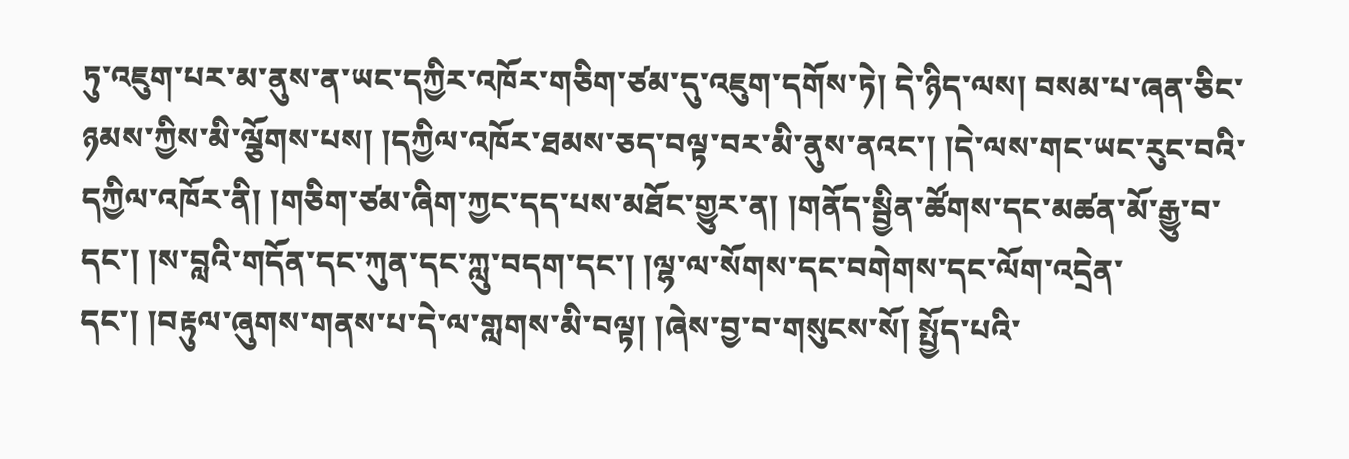ཏུ་འཇུག་པར་མ་ནུས་ན་ཡང་དཀྱིར་འཁོར་གཅིག་ཙམ་དུ་འཇུག་དགོས་ཏེ། དེ་ཉིད་ལས། བསམ་པ་ཞན་ཅིང་ཉམས་ཀྱིས་མི་ལྕོགས་པས། །དཀྱིལ་འཁོར་ཐམས་ཅད་བལྟ་བར་མི་ནུས་ནའང་། །དེ་ལས་གང་ཡང་རུང་བའི་དཀྱིལ་འཁོར་ནི། །གཅིག་ཙམ་ཞིག་ཀྱང་དད་པས་མཐོང་གྱུར་ན། །གནོད་སྦྱིན་ཚོགས་དང་མཚན་མོ་རྒྱུ་བ་དང་། །ས་བླའི་གདོན་དང་ཀུན་དང་ཀླུ་བདག་དང་། །ལྷ་ལ་སོགས་དང་བགེགས་དང་ལོག་འདྲེན་དང་། །བརྟུལ་ཞུགས་གནས་པ་དེ་ལ་གླགས་མི་བལྟ། །ཞེས་བྱ་བ་གསུངས་སོ། སྤྱོད་པའི་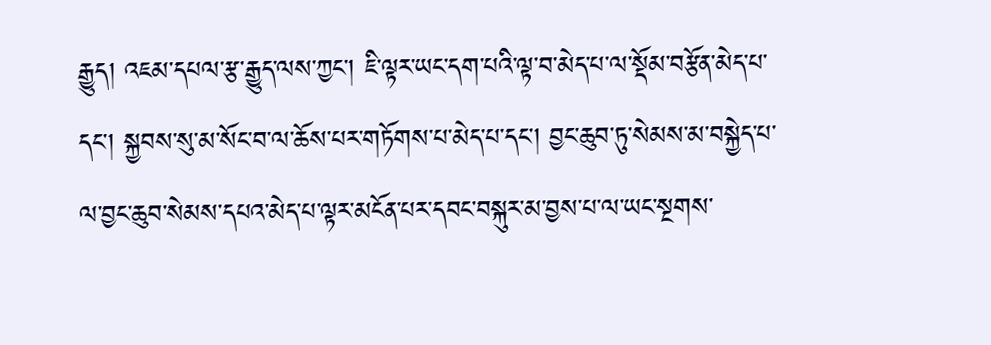རྒྱུད། འཇམ་དཔལ་རྩ་རྒྱུད་ལས་ཀྱང་། ཇི་ལྟར་ཡང་དག་པའི་ལྟ་བ་མེད་པ་ལ་སྡོམ་བརྩོན་མེད་པ་དང་། སྐྱབས་སུ་མ་སོང་བ་ལ་ཆོས་པར་གཏོགས་པ་མེད་པ་དང་། བྱང་ཆུབ་ཏུ་སེམས་མ་བསྐྱེད་པ་ལ་བྱང་ཆུབ་སེམས་དཔའ་མེད་པ་ལྟར་མངོན་པར་དབང་བསྐུར་མ་བྱས་པ་ལ་ཡང་སྔགས་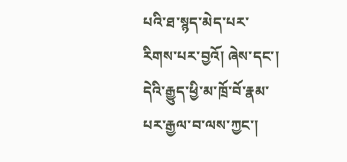པའི་ཐ་སྙད་མེད་པར་རིགས་པར་བྱའོ། ཞེས་དང་། དེའི་རྒྱུད་ཕྱི་མ་ཁྲོ་བོ་རྣམ་པར་རྒྱལ་བ་ལས་ཀྱང་།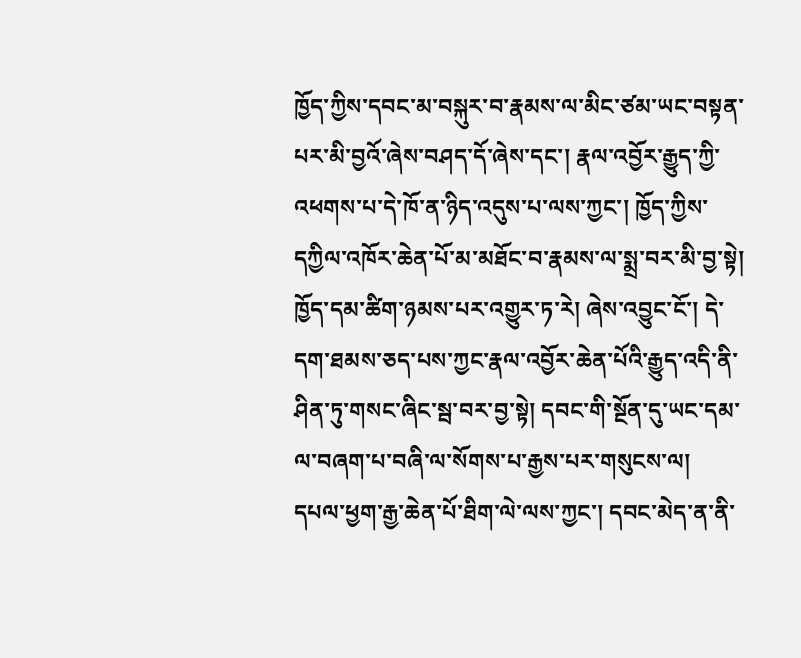ཁྱོད་ཀྱིས་དབང་མ་བསྐུར་བ་རྣམས་ལ་མིང་ཙམ་ཡང་བསྟན་པར་མི་བྱའོ་ཞེས་བཤད་དོ་ཞེས་དང་། རྣལ་འབྱོར་རྒྱུད་ཀྱི་འཕགས་པ་དེ་ཁོ་ན་ཉིད་འདུས་པ་ལས་ཀྱང་། ཁྱོད་ཀྱིས་དཀྱིལ་འཁོར་ཆེན་པོ་མ་མཐོང་བ་རྣམས་ལ་སྨྲ་བར་མི་བྱ་སྟེ། ཁྱོད་དམ་ཚིག་ཉམས་པར་འགྱུར་ཏ་རེ། ཞེས་འབྱུང་ངོ་། དེ་དག་ཐམས་ཅད་པས་ཀྱང་རྣལ་འབྱོར་ཆེན་པོའི་རྒྱུད་འདི་ནི་ཤིན་ཏུ་གསང་ཞིང་སྦ་བར་བྱ་སྟེ། དབང་གི་སྔོན་དུ་ཡང་དམ་ལ་བཞག་པ་བཞི་ལ་སོགས་པ་རྒྱས་པར་གསུངས་ལ། དཔལ་ཕྱག་རྒྱ་ཆེན་པོ་ཐིག་ལེ་ལས་ཀྱང་། དབང་མེད་ན་ནི་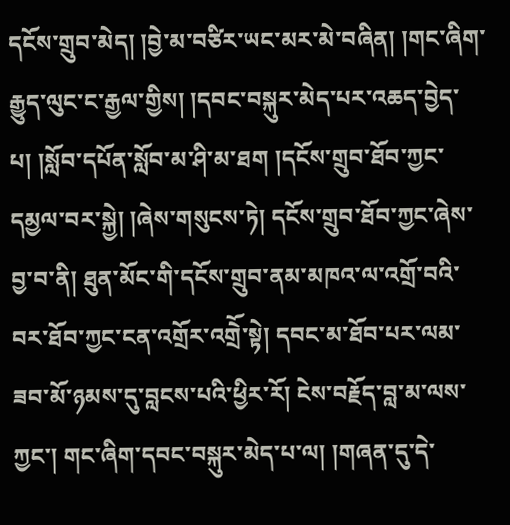དངོས་གྲུབ་མེད། །བྱེ་མ་བཙིར་ཡང་མར་མེ་བཞིན། །གང་ཞིག་རྒྱུད་ལུང་ང་རྒྱལ་གྱིས། །དབང་བསྐུར་མེད་པར་འཆད་བྱེད་པ། །སློབ་དཔོན་སློབ་མ་ཤི་མ་ཐག །དངོས་གྲུབ་ཐོབ་ཀྱང་དམྱལ་བར་སྐྱེ། །ཞེས་གསུངས་ཏེ། དངོས་གྲུབ་ཐོབ་ཀྱང་ཞེས་བྱ་བ་ནི། ཐུན་མོང་གི་དངོས་གྲུབ་ནམ་མཁའ་ལ་འགྲོ་བའི་བར་ཐོབ་ཀྱང་ངན་འགྲོར་འགྲེོ་སྟེ། དབང་མ་ཐོབ་པར་ལམ་ཟབ་མོ་ཉམས་དུ་བླངས་པའི་ཕྱིར་རོ། ངེས་བརྗོད་བླ་མ་ལས་ཀྱང་། གང་ཞིག་དབང་བསྐུར་མེད་པ་ལ། །གཞན་དུ་དེ་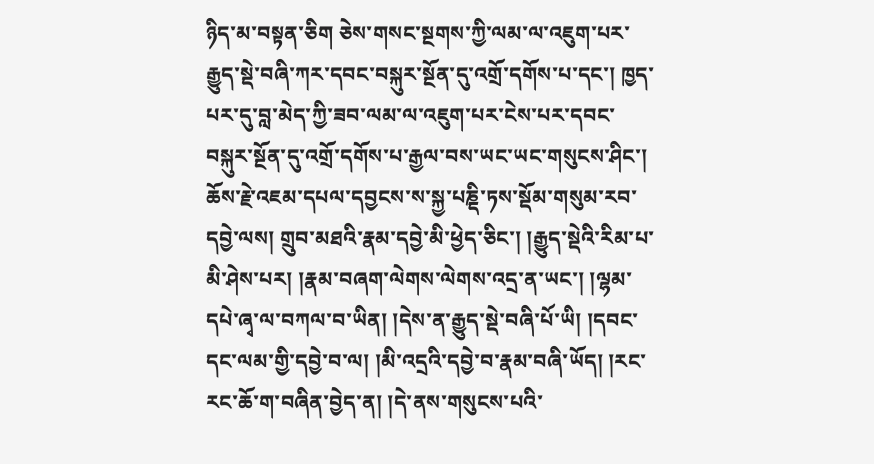ཉིད་མ་བསྟན་ཅིག ཅེས་གསང་སྔགས་ཀྱི་ལམ་ལ་འཇུག་པར་རྒྱུད་སྡེ་བཞི་ཀར་དབང་བསྐུར་སྔོན་དུ་འགྲོ་དགོས་པ་དང་། ཁྱད་པར་དུ་བླ་མེད་ཀྱི་ཟབ་ལམ་ལ་འཇུག་པར་ངེས་པར་དབང་བསྐུར་སྔོན་དུ་འགྲོ་དགོས་པ་རྒྱལ་བས་ཡང་ཡང་གསུངས་ཤིང་། ཆོས་རྗེ་འཇམ་དཔལ་དབྱངས་ས་སྐྱ་པཎྡི་ཏས་སྡོམ་གསུམ་རབ་དབྱེ་ལས། གྲུབ་མཐའི་རྣམ་དབྱེ་མི་ཕྱེད་ཅིང་། །རྒྱུད་སྡེའི་རིམ་པ་མི་ཤེས་པར། །རྣམ་བཞག་ལེགས་ལེགས་འདྲ་ན་ཡང་། །ལྷམ་དཔེ་ཞྭ་ལ་བཀལ་བ་ཡིན། །དེས་ན་རྒྱུད་སྡེ་བཞི་པོ་ཡི། །དབང་དང་ལམ་གྱི་དབྱེ་བ་ལ། །མི་འདྲའི་དབྱེ་བ་རྣམ་བཞི་ཡོད། །རང་རང་ཆོ་ག་བཞིན་བྱེད་ན། །དེ་ནས་གསུངས་པའི་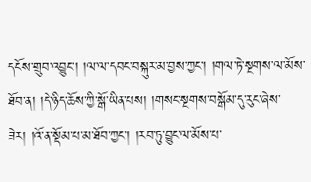དངོས་གྲུབ་འབྱུང་། །ལ་ལ་དབང་བསྐུར་མ་བྱས་ཀྱང་། །གལ་ཏེ་སྔགས་ལ་མོས་ཐོབ་ན། །དེ་ཉིད་ཆོས་ཀྱི་སྒོ་ཡིན་པས། །གསང་སྔགས་བསྒོམ་དུ་རུང་ཞེས་ཟེར། །འོ་ན་སྡོམ་པ་མ་ཐོབ་ཀྱང་། །རབ་ཏུ་བྱུང་ལ་མོས་པ་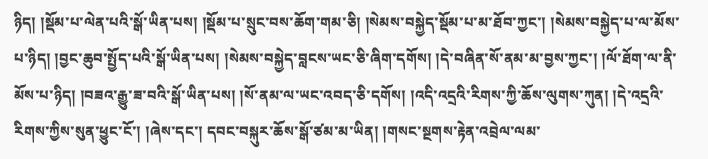ཉིད། །སྡོམ་པ་ལེན་པའི་སྒོ་ཡིན་པས། །སྡོམ་པ་སྲུང་བས་ཆོག་གམ་ཅི། །སེམས་བསྐྱེད་སྡོམ་པ་མ་ཐོབ་ཀྱང་། །སེམས་བསྐྱེད་པ་ལ་མོས་པ་ཉིད། །བྱང་ཆུབ་སྤྱོད་པའི་སྒོ་ཡིན་པས། །སེམས་བསྐྱེད་བླངས་ཡང་ཅི་ཞིག་དགོས། །དེ་བཞིན་སོ་ནམ་མ་བྱས་ཀྱང་། །ལོ་ཐོག་ལ་ནི་མོས་པ་ཉིད། །བཟའ་རྒྱུ་ཟ་བའི་སྒོ་ཡིན་པས། །སོ་ནམ་ལ་ཡང་འབད་ཅི་དགོས། །འདི་འདྲའི་རིགས་ཀྱི་ཆོས་ལུགས་ཀུན། །དེ་འདྲའི་རིགས་ཀྱིས་སུན་ཕྱུང་ངོ་། །ཞེས་དང་། དབང་བསྐུར་ཆོས་སྒོ་ཙམ་མ་ཡིན། །གསང་སྔགས་རྟེན་འབྲེལ་ལམ་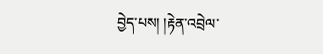བྱེད་པས། །རྟེན་འབྲེལ་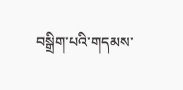བསྒྲིག་པའི་གདམས་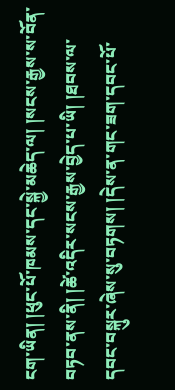ངག་ཡིན། །ཕུང་པོ་ཁམས་དང་སྐྱེ་མཆེད་ལ། །སངས་རྒྱས་ས་བོན་བཏབ་ནས་ནི། །ཚེ་འདིར་སངས་རྒྱས་བྱེད་པ་ཡི། །ཐབས་ལ་དབང་བསྐུར་ཞེས་སུ་བཏགས། །དེས་ན་གང་ཟག་དབང་པོ་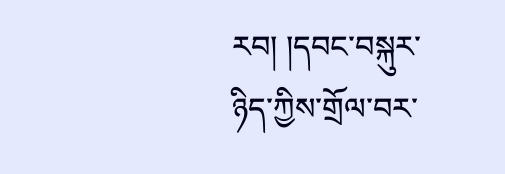རབ། །དབང་བསྐུར་ཉིད་ཀྱིས་གྲོལ་བར་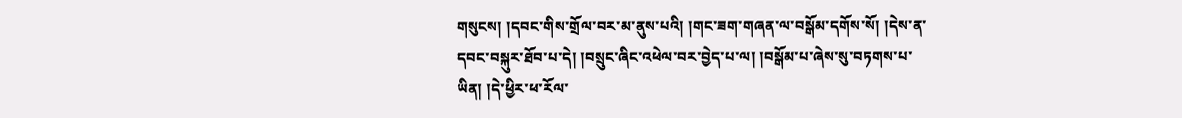གསུངས། །དབང་གིས་གྲོལ་བར་མ་ནུས་པའི། །གང་ཟག་གཞན་ལ་བསྒོམ་དགོས་སོ། །དེས་ན་དབང་བསྐུར་ཐོབ་པ་དེ། །བསྲུང་ཞིང་འཕེལ་བར་བྱེད་པ་ལ། །བསྒོམ་པ་ཞེས་སུ་བཏགས་པ་ཡིན། །དེ་ཕྱིར་ཕ་རོལ་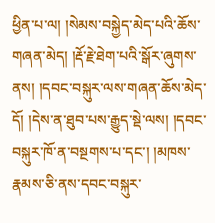ཕྱིན་པ་ལ། །སེམས་བསྐྱེད་མེད་པའི་ཆོས་གཞན་མེད། །རྡོ་རྗེ་ཐེག་པའི་སྒོར་ཞུགས་ནས། །དབང་བསྐུར་ལས་གཞན་ཆོས་མེད་དོ། །དེས་ན་ཐུབ་པས་རྒྱུད་སྡེ་ལས། །དབང་བསྐུར་ཁོ་ན་བསྔགས་པ་དང་། །མཁས་རྣམས་ཅི་ནས་དབང་བསྐུར་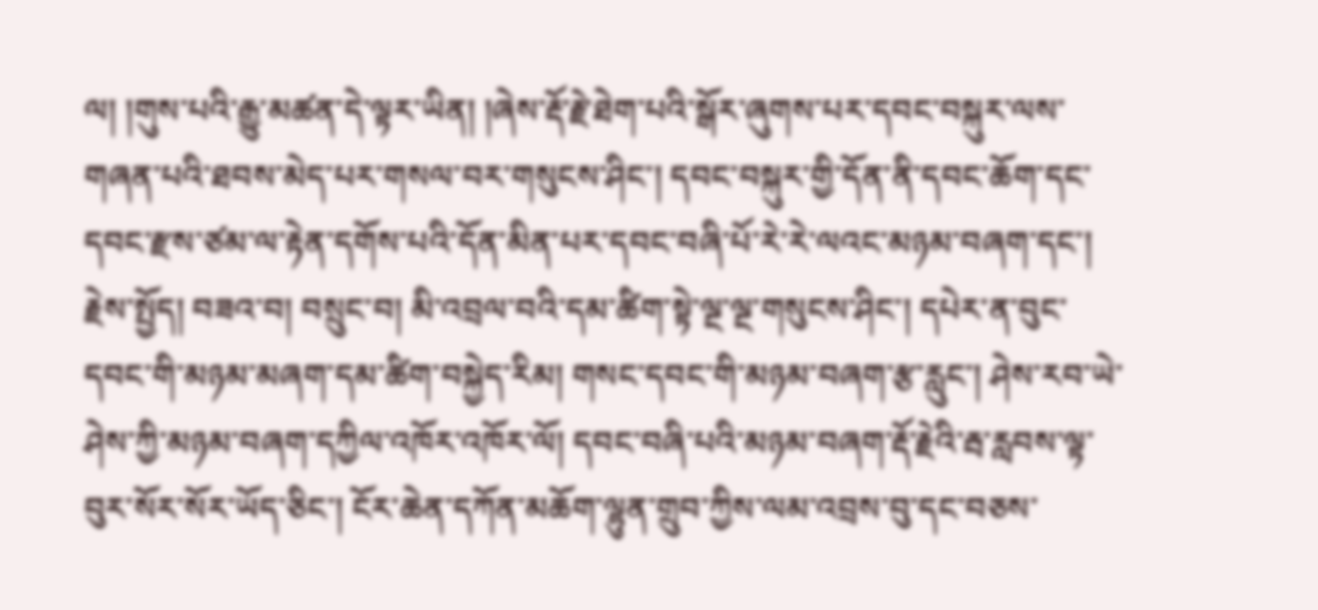ལ། །གུས་པའི་རྒྱུ་མཚན་དེ་ལྟར་ཡིན། །ཞེས་རྡོ་རྗེ་ཐེག་པའི་སྒོར་ཞུགས་པར་དབང་བསྐུར་ལས་གཞན་པའི་ཐབས་མེད་པར་གསལ་བར་གསུངས་ཤིང་། དབང་བསྐུར་གྱི་དོན་ནི་དབང་ཆོག་དང་དབང་རྫས་ཙམ་ལ་རྟེན་དགོས་པའི་དོན་མིན་པར་དབང་བཞི་པོ་རེ་རེ་ལའང་མཉམ་བཞག་དང་། རྗེས་སྤྱོད། བཟའ་བ། བསྲུང་བ། མི་འབྲལ་བའི་དམ་ཚིག་སྟེ་ལྔ་ལྔ་གསུངས་ཤིང་། དཔེར་ན་བུང་དབང་གི་མཉམ་མཞག་དམ་ཚིག་བསྐྱེད་རིམ། གསང་དབང་གི་མཉམ་བཞག་རྩ་རླུང་། ཤེས་རབ་ཡེ་ཤེས་ཀྱི་མཉམ་བཞག་དཀྱིལ་འཁོར་འཁོར་ལོ། དབང་བཞི་པའི་མཉམ་བཞག་རྡོ་རྗེའི་རྦ་རླབས་ལྟ་བུར་སོར་སོར་ཡོད་ཅིང་། ངོར་ཆེན་དཀོན་མཆོག་ལྷུན་གྲུབ་ཀྱིས་ལམ་འབྲས་བུ་དང་བཅས་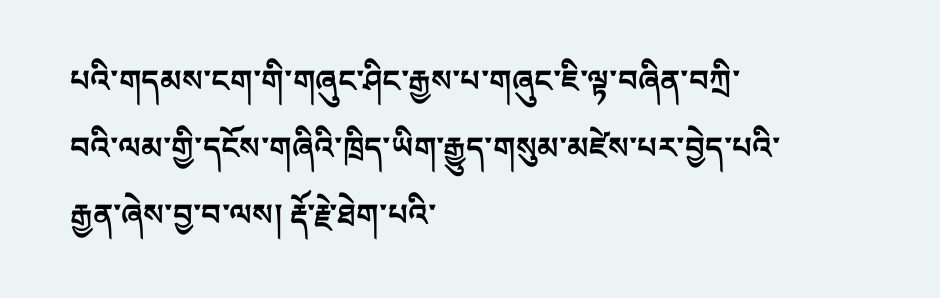པའི་གདམས་ངག་གི་གཞུང་ཤིང་རྒྱས་པ་གཞུང་ཇི་ལྟ་བཞིན་བཀྲི་བའི་ལམ་གྱི་དངོས་གཞིའི་ཁྲིད་ཡིག་རྒྱུད་གསུམ་མཛེས་པར་བྱེད་པའི་རྒྱན་ཞེས་བྱ་བ་ལས། རྡོ་རྗེ་ཐེག་པའི་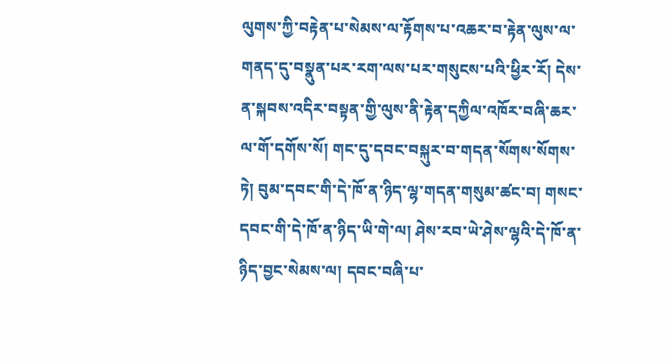ལུགས་ཀྱི་བརྟེན་པ་སེམས་ལ་རྟོགས་པ་འཆར་བ་རྟེན་ལུས་ལ་གནད་དུ་བསྣུན་པར་རག་ལས་པར་གསུངས་པའི་ཕྱིར་རོ། དེས་ན་སྐབས་འདིར་བསྟན་གྱི་ལུས་ནི་རྟེན་དཀྱིལ་འཁོར་བཞི་ཆར་ལ་གོ་དགོས་སོ། གང་དུ་དབང་བསྐུར་བ་གདན་སོགས་སོགས་ཏེ། བུམ་དབང་གི་དེ་ཁོ་ན་ཉིད་ལྷ་གདན་གསུམ་ཚང་བ། གསང་དབང་གི་དེ་ཁོ་ན་ཉིད་ཡི་གེ་ལ། ཤེས་རབ་ཡེ་ཤེས་ལྷའི་དེ་ཁོ་ན་ཉིད་བྱང་སེམས་ལ། དབང་བཞི་པ་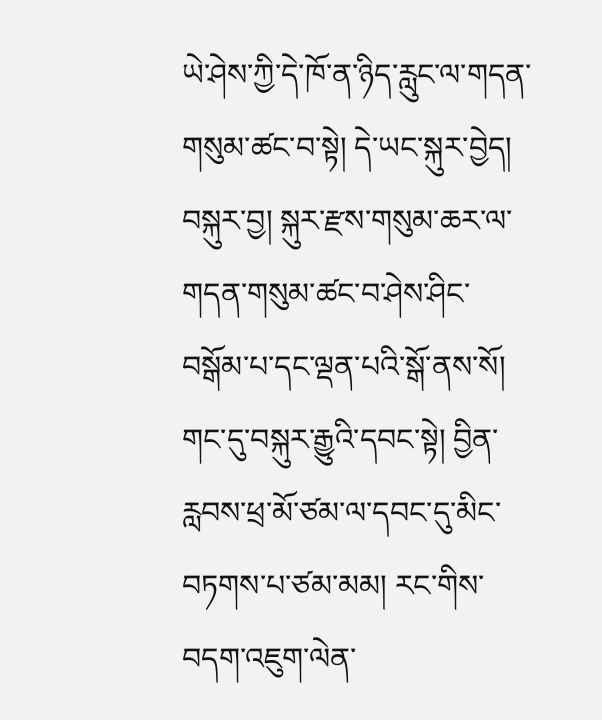ཡེ་ཤེས་ཀྱི་དེ་ཁོ་ན་ཉིད་རླུང་ལ་གདན་གསུམ་ཚང་བ་སྟེ། དེ་ཡང་སྐུར་བྱེད། བསྐུར་བྱ། སྐུར་རྫས་གསུམ་ཆར་ལ་གདན་གསུམ་ཚང་བ་ཤེས་ཤིང་བསྒོམ་པ་དང་ལྡན་པའི་སྒོ་ནས་སོ། གང་དུ་བསྐུར་རྒྱུའི་དབང་སྟེ། བྱིན་རླབས་ཕྲ་མོ་ཙམ་ལ་དབང་དུ་མིང་བཏགས་པ་ཙམ་མམ། རང་གིས་བདག་འཇུག་ལེན་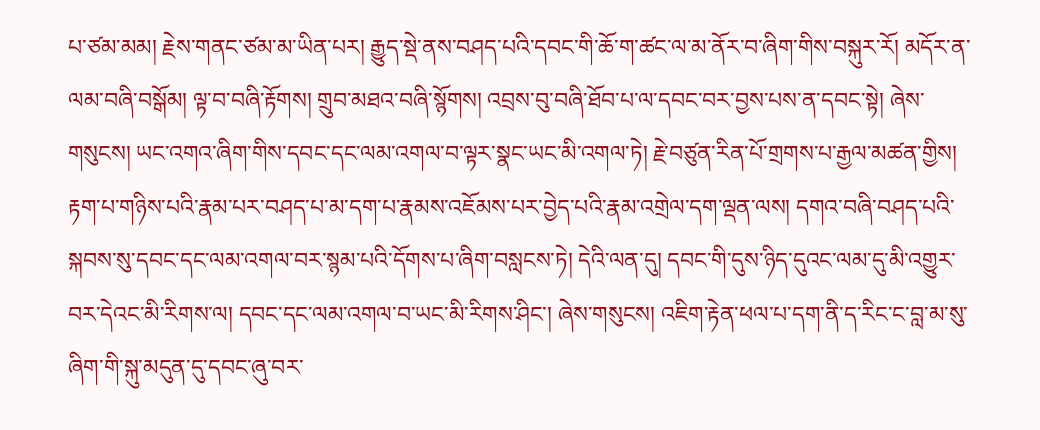པ་ཙམ་མམ། རྗེས་གནང་ཙམ་མ་ཡིན་པར། རྒྱུད་སྡེ་ནས་བཤད་པའི་དབང་གི་ཆོ་ག་ཚང་ལ་མ་ནོར་བ་ཞིག་གིས་བསྐུར་རོ། མདོར་ན་ལམ་བཞི་བསྒོམ། ལྟ་བ་བཞི་རྟོགས། གྲུབ་མཐའ་བཞི་སྙོགས། འབྲས་བུ་བཞི་ཐོབ་པ་ལ་དབང་བར་བྱས་པས་ན་དབང་སྟེ། ཞེས་གསུངས། ཡང་འགའ་ཞིག་གིས་དབང་དང་ལམ་འགལ་བ་ལྟར་སྣང་ཡང་མི་འགལ་ཏེ། རྗེ་བཙུན་རིན་པོ་གྲགས་པ་རྒྱལ་མཚན་གྱིས། རྟག་པ་གཉིས་པའི་རྣམ་པར་བཤད་པ་མ་དག་པ་རྣམས་འཇོམས་པར་བྱེད་པའི་རྣམ་འགྲེལ་དག་ལྡན་ལས། དགའ་བཞི་བཤད་པའི་སྐབས་སུ་དབང་དང་ལམ་འགལ་བར་སྙམ་པའི་དོགས་པ་ཞིག་བསླངས་ཏེ། དེའི་ལན་དུ། དབང་གི་དུས་ཉིད་དུའང་ལམ་དུ་མི་འགྱུར་བར་དེའང་མི་རིགས་ལ། དབང་དང་ལམ་འགལ་བ་ཡང་མི་རིགས་ཤིང་། ཞེས་གསུངས། འཇིག་རྟེན་ཕལ་པ་དག་ནི་ད་རིང་ང་བླ་མ་སུ་ཞིག་གི་སྐུ་མདུན་དུ་དབང་ཞུ་བར་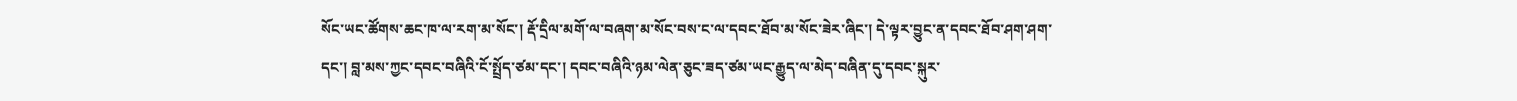སོང་ཡང་ཚོགས་ཆང་ཁ་ལ་རག་མ་སོང་། རྡོ་དྲིལ་མགོ་ལ་བཞག་མ་སོང་བས་ང་ལ་དབང་ཐོབ་མ་སོང་ཟེར་ཞིང་། དེ་ལྟར་བྱུང་ན་དབང་ཐོབ་ཤག་ཤག་དང་། བླ་མས་ཀྱང་དབང་བཞིའི་ངོ་སྤྲོད་ཙམ་དང་། དབང་བཞིའི་ཉམ་ལེན་ཅུང་ཟད་ཙམ་ཡང་རྒྱུད་ལ་མེད་བཞིན་དུ་དབང་སྐུར་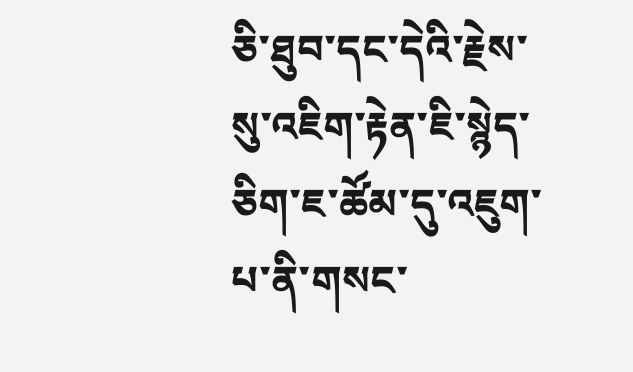ཅི་ཐུབ་དང་དེའི་རྗེས་སུ་འཇིག་རྟེན་ཇི་སྙེད་ཅིག་ཇ་ཚོམ་དུ་འཇུག་པ་ནི་གསང་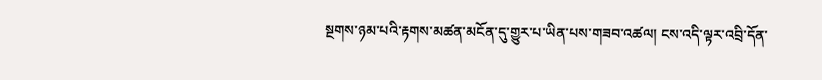སྔགས་ཉམ་པའི་རྟགས་མཚན་མངོན་དུ་གྱུར་པ་ཡིན་པས་གཟབ་འཚལ། ངས་འདི་ལྟར་འབྲི་དོན་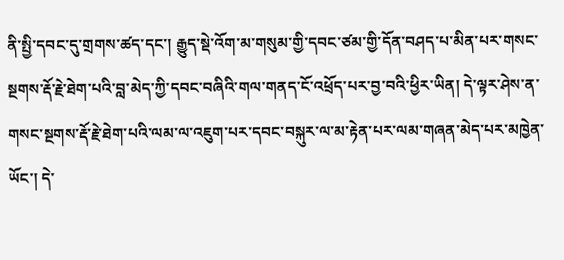ནི་སྤྱི་དབང་དུ་གྲགས་ཚད་དང་། རྒྱུད་སྡེ་འོག་མ་གསུམ་གྱི་དབང་ཙམ་གྱི་དོན་བཤད་པ་མིན་པར་གསང་སྔགས་རྡོ་རྗེ་ཐེག་པའི་བླ་མེད་ཀྱི་དབང་བཞིའི་གལ་གནད་ངོ་འཕྲོད་པར་བྱ་བའི་ཕྱིར་ཡིན། དེ་ལྟར་ཤེས་ན་གསང་སྔགས་རྡོ་རྗེ་ཐེག་པའི་ལམ་ལ་འཇུག་པར་དབང་བསྐུར་ལ་མ་རྟེན་པར་ལམ་གཞན་མེད་པར་མཁྱེན་ཡོང་། དེ་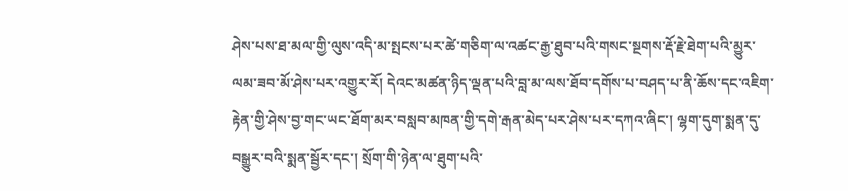ཤེས་པས་ཐ་མལ་གྱི་ལུས་འདི་མ་སྤངས་པར་ཚེ་གཅིག་ལ་འཚང་རྒྱ་ཐུབ་པའི་གསང་སྔགས་རྡོ་རྗེ་ཐེག་པའི་མྱུར་ལམ་ཟབ་མོ་ཤེས་པར་འགྱུར་རོ། དེའང་མཚན་ཉིད་ལྡན་པའི་བླ་མ་ལས་ཐོབ་དགོས་པ་བཤད་པ་ནི་ཆོས་དང་འཇིག་རྟེན་གྱི་ཤེས་བྱ་གང་ཡང་ཐོག་མར་བསླབ་མཁན་གྱི་དགེ་རྒན་མེད་པར་ཤེས་པར་དཀའ་ཞིང་། ལྷག་དུག་སྨན་དུ་བསྒྱུར་བའི་སྨན་སྦྱོར་དང་། སྲོག་གི་ཉེན་ལ་ཐུག་པའི་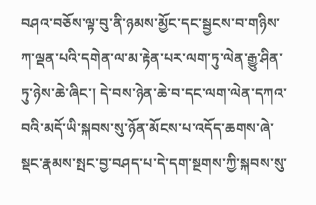བཤའ་བཅོས་ལྟ་བུ་ནི་ཉམས་མྱོང་དང་སྦྱངས་བ་གཉིས་ཀ་ལྡན་པའི་དགེན་ལ་མ་རྟེན་པར་ལག་ཏུ་ལེན་རྒྱུ་ཤིན་ཏུ་ཉེས་ཆེ་ཞིང་། དེ་བས་ཉེན་ཆེ་བ་དང་ལག་ལེན་དཀའ་བའི་མདོ་ཡི་སྐབས་སུ་ཉོན་མོངས་པ་འདོད་ཆགས་ཞེ་སྡང་རྣམས་སྤང་བྱ་བཤད་པ་དེ་དག་སྔགས་ཀྱི་སྐབས་སུ་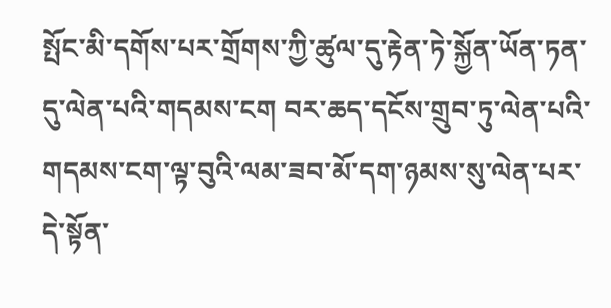སྤོང་མི་དགོས་པར་གྲོགས་ཀྱི་ཚུལ་དུ་རྟེན་ཏེ་སྐྱོན་ཡོན་ཏན་དུ་ལེན་པའི་གདམས་ངག བར་ཆད་དངོས་གྲུབ་ཏུ་ལེན་པའི་གདམས་ངག་ལྟ་བུའི་ལམ་ཟབ་མོ་དག་ཉམས་སུ་ལེན་པར་དེ་སྟོན་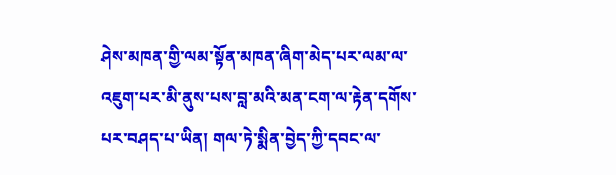ཤེས་མཁན་གྱི་ལམ་སྟོན་མཁན་ཞིག་མེད་པར་ལམ་ལ་འཇུག་པར་མི་ནུས་པས་བླ་མའི་མན་ངག་ལ་རྟེན་དགོས་པར་བཤད་པ་ཡིན། གལ་ཏེ་སྨིན་བྱེད་ཀྱི་དབང་ལ་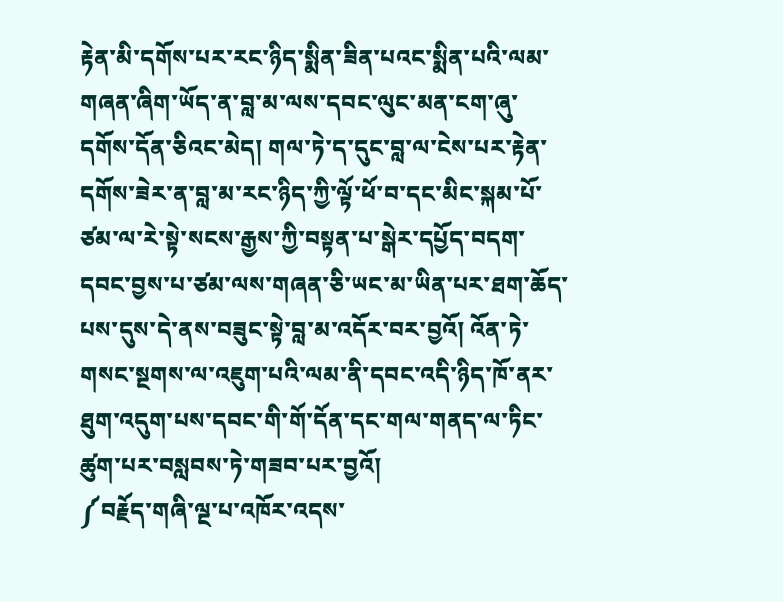རྟེན་མི་དགོས་པར་རང་ཉིད་སྨིན་ཟིན་པའང་སྨིན་པའི་ལམ་གཞན་ཞིག་ཡོད་ན་བླ་མ་ལས་དབང་ལུང་མན་ངག་ཞུ་དགོས་དོན་ཅིའང་མེད། གལ་ཏེ་ད་དུང་བླ་ལ་ངེས་པར་རྟེན་དགོས་ཟེར་ན་བླ་མ་རང་ཉིད་ཀྱི་ལྟོ་ཕོ་བ་དང་མིང་སྐམ་པོ་ཙམ་ལ་རེ་སྟེ་སངས་རྒྱས་ཀྱི་བསྟན་པ་སྒེར་དཔྱོད་བདག་དབང་བྱས་པ་ཙམ་ལས་གཞན་ཅི་ཡང་མ་ཡིན་པར་ཐག་ཆོད་པས་དུས་དེ་ནས་བཟུང་སྟེ་བླ་མ་འདོར་བར་བྱའོ། འོན་ཏེ་གསང་སྔགས་ལ་འཇུག་པའི་ལམ་ནི་དབང་འདི་ཉིད་ཁོ་ནར་ཐུག་འདུག་པས་དབང་གི་གོ་དོན་དང་གལ་གནད་ལ་ཏིང་ཚུག་པར་བསླབས་ཏེ་གཟབ་པར་བྱའོ།
༼བརྗོད་གཞི་ལྔ་པ་འཁོར་འདས་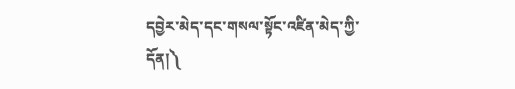དབྱེར་མེད་དང་གསལ་སྟོང་འཛིན་མེད་ཀྱི་དོན།༽